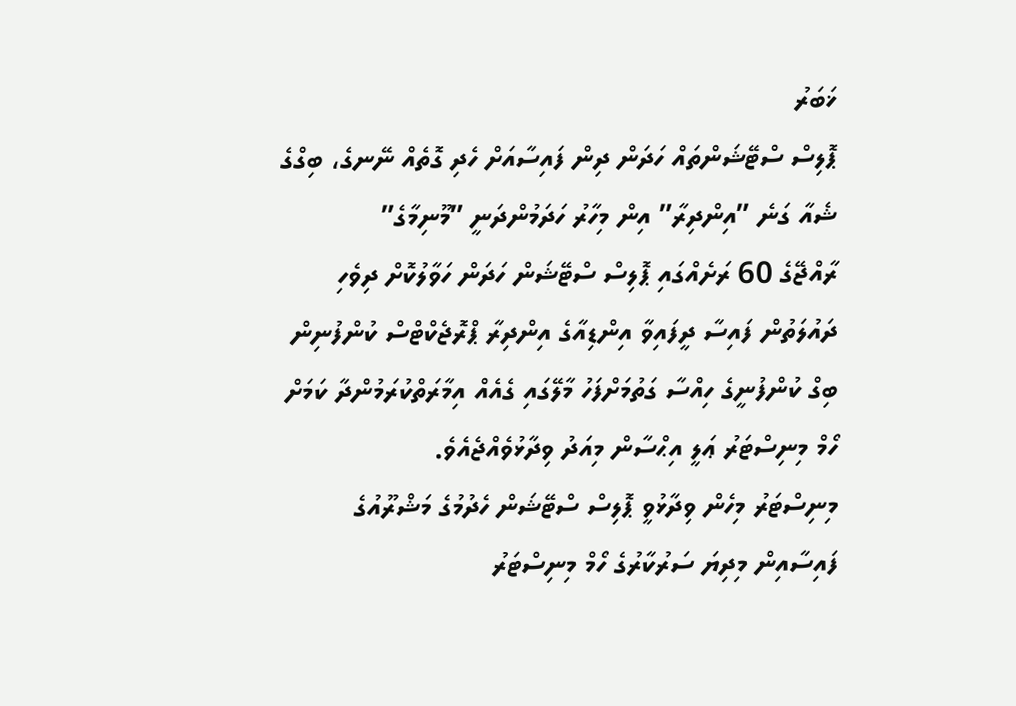ޚަބަރު
ޕޮލިސް ސްޓޭޝަންތައް ހަދަން ދިން ފައިސާއަށް ހެދި ގޮތެއް ނޭނގެ، ބިގްގެ ޝެއާ ގަނެ ”އިންދިރާ” އިން މިހާރު ހަދަމުންދަނީ ”މޫނިމާގެ”
ރާއްޖޭގެ 60 ރަށެއްގައި ޕޮލިސް ސްޓޭޝަން ހަދަން ހަވާލުކޮށް ދިވެހި ދައުލަތުން ފައިސާ ދީފައިވާ އިންޑިއާގެ އިންދިރާ ޕްރޮޖެކްޓްސް ކުންފުނިން ބިގް ކުންފުނީގެ ހިއްސާ ގަތުމަށްފަހު މާލޭގައި ގެއެއް އިމާރަތްކުރަމުންދާ ކަމަށް ހޯމް މިނިސްޓަރު ޢަލީ އިޙްސާން މިއަދު ވިދާޅުވެއްޖެއެވެ.
މިނިސްޓަރު މިހެން ވިދާޅުވީ ޕޮލިސް ސްޓޭޝަން ހެދުމުގެ މަޝްރޫއުގެ ފައިސާއިން މިދިޔަ ސަރުކާރުގެ ހޯމް މިނިސްޓަރު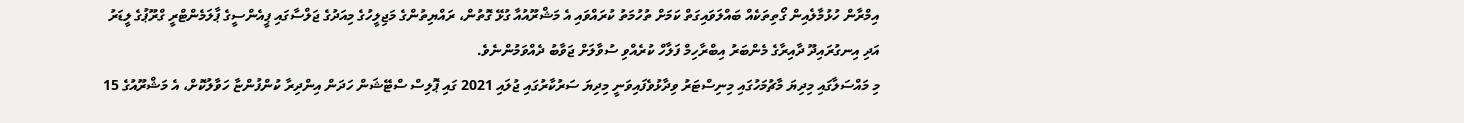އިމްރާން ހުޅުމާލެއިން ގޯތިތަކެއް ބައްލަވައިގަތް ކަމަށް ތުހުމަތު ކުރައްވައި އެ މަޝްރޫއުއާ ގުޅޭ ގޮތުން، ރައްޔިތުންގެ މަޖިލީހުގެ މިއަދުގެ ޖަލްސާގައި ޕީއެންސީގެ ޕާލަމެންޓްރީ ގްރޫޕުގެ ލީޑަރު އަދި އިނގުރައިދޫ ދާއިރާގެ މެންބަރު އިބްރާހިމް ފަލާހް ކުރެއްވި ސުވާލަށް ޖަވާބު ދެއްވަމުންނެވެ.
މި މައްސަލާގައި މިދިޔަ މާޗުމަހުގައި މިނިސްޓަރު ވިދާޅުވެފައިވަނީ މިދިޔަ ސަރުކާރުގައި ޖުލައި 2021 ގައި ޕޮލިސް ސްޓޭޝަން ހަދަން އިންދިރާ ކުންފުންޏާ ހަވާލުކޮށް، އެ މަޝްރޫއުގެ 15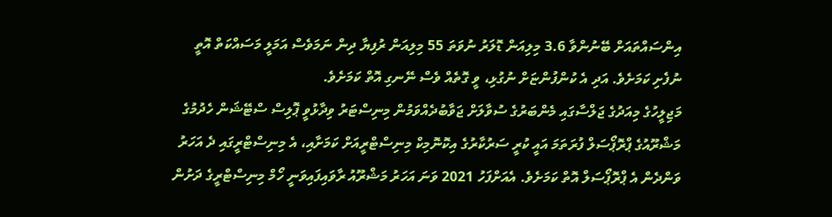އިންސައްތައަށް ބޭނުންވާ 3.6 މިލިއަން ޑޮލަރު ނުވަތަ 55 މިލިއަން ރުފިޔާ ދިން ނަމަވެސް އަމަލީ މަސައްކަތް އޮތީ ނުފެށި ކަމަށެވެ. އަދި އެ ކުންފުންޏަށް ނުގުޅި، ވީ ގޮތެއް ވެސް ނޭނގި އޮތް ކަމަށެވެ.
މަޖިލީހުގެ މިއަދުގެ ޖަލްސާގައި މެންބަރުގެ ސުވާލަށް ޖަވާބުދެއްވަމުން މިނިސްޓަރު ވިދާޅުވީ ޕޮލިސް ސްޓޭޝަން ހެދުމުގެ މަޝްރޫއުގެ ޕްރޮޕޯސަލް ފުރަތަމަ އައީ ކުރީ ސަރުކާރުގެ އިކޮނޮމިކް މިނިސްޓްރީއަށް ކަމަށާއި، އެ މިނިސްޓްރީގައި ދެ އަހަރު ވަންދެން އެ ޕްރޮޕޯސަލް އޮތް ކަމަށެވެ. އެއަށްފަހު 2021 ވަނަ އަހަރު މަޝްރޫއު ރާވައިފައިވަނީ ހޯމް މިނިސްޓްރީގެ ދަށުން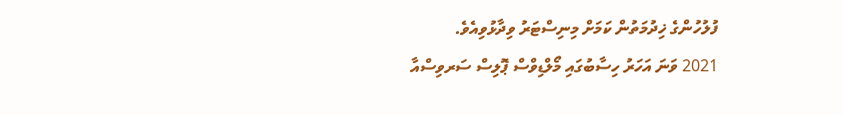ފުލުހުންގެ ޚިދުމަތުން ކަމަށް މިނިސްޓަރު ވިދާޅުވިއެވެ.
2021 ވަނަ އަހަރު ހިސާބުގައި މޯލްޑިވްސް ޕޮލިސް ސަރވިސްއާ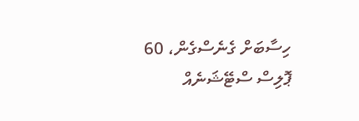ހިސާބަށް ގެނެސްގެން، 60 ޕޮލިސް ސްޓޭޝަނެއް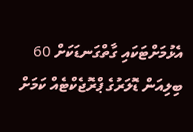އެޅުމަށްޓަކައި ގާތްގަނޑަކަށް 60 ބިލިއަން ޑޮލަރުގެ ޕްރޮޖެކްޓެއް ކަމަށް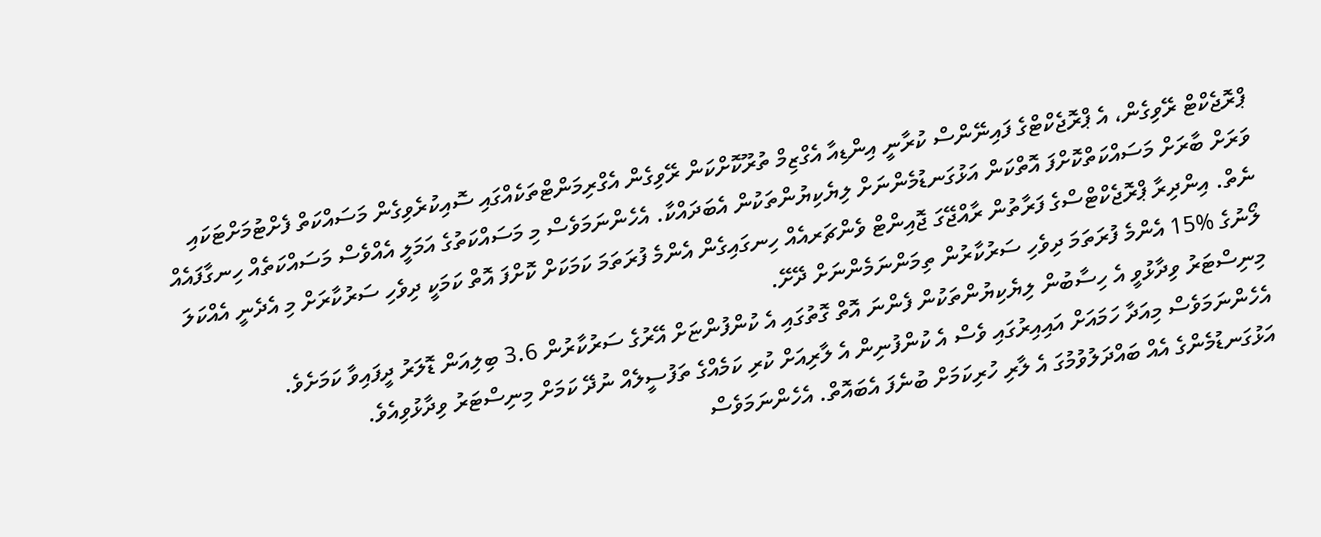ޕްރޮޖެކްޓް ރޭވިގެން، އެ ޕްރޮޖެކްޓްގެ ފައިނޭންސް ކުރާނީ އިންޑިއާ އެގްޒިމް ތުރޫކޮށްކަން ރޭވިގެން އެގްރިމަންޓްތަކެއްގައި ސޮއިކުރެވިގެން މަސައްކަތް ފެށްޓުމަށްޓަކައި ވަރަށް ބާރަށް މަސައްކަތްކޮށްފަ އޮތްކަން އަޅުގަނޑުމެންނަށް ލިޔެކިޔުންތަކުން އެބަދައްކާ. އެހެންނަމަވެސް މި މަސައްކަތުގެ އަމަލީ އެއްވެސް މަސައްކަތެއް ހިނގާފައެއް ނެތް. އިންދިރާ ޕްރޮޖެކްޓްސްގެ ފަރާތުން ރާއްޖޭގަ ޖޮއިންޓް ވެންޗަރއެއް ހިނގައިގެން އެންމެ ފުރަތަމަ ކަމަކަށް ކޮށްފަ އޮތް ކަމަކީ ދިވެހި ސަރުކާރަށް މި އެދެނީ އެއްކަލަ ލޯނުގެ %15 އެންމެ ފުރަތަމަ ދިވެހި ސަރުކާރުން ތިމަންނަމެންނަށް ދޭށޭ.
މިނިސްޓަރު ވިދާޅުވީ އެ ހިސާބުން ލިޔެކިޔުންތަކުން ފެންނަ އޮތް ގޮތުގައި އެ ކުންފުންޏަށް އޭރުގެ ސަރުކާރުން 3.6 ބިލިއަން ޑޮލަރު ދީފައިވާ ކަމަށެވެ. އެހެންނަމަވެސް މިއަދާ ހަމައަށް އައިއިރުގައި ވެސް އެ ކުންފުނިން އެ ލާރިއަށް ކުރި ކަމެއްގެ ތަފުސީލެއް ނުދޭ ކަމަށް މިނިސްޓަރު ވިދާޅުވިއެވެ.
އަޅުގަނޑުމެންގެ އެއް ބައްދަލުވުމުގަ އެ ލާރި ހުރިކަމަށް ބުނެފަ އެބައޮތް. އެހެންނަމަވެސް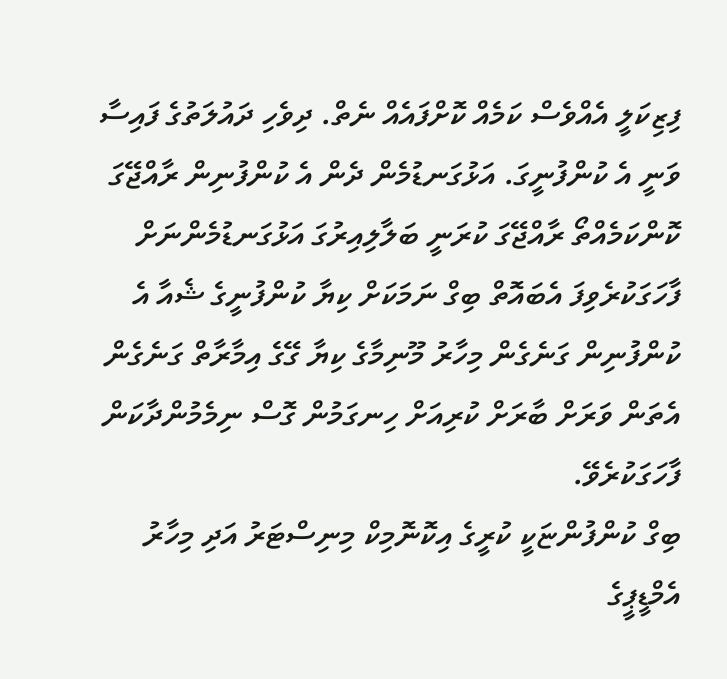ފިޒިކަލީ އެއްވެސް ކަމެއް ކޮށްފައެއް ނެތް. ދިވެހި ދައުލަތުގެ ފައިސާ ވަނީ އެ ކުންފުނީގަ. އަޅުގަނޑުމެން ދެން އެ ކުންފުނިން ރާއްޖޭގަ ކޮންކަމެއްތޯ ރާއްޖޭގަ ކުރަނީ ބަލާލިއިރުގަ އަޅުގަނޑުމެންނަށް ފާހަގަކުރެވިފަ އެބައޮތް ބިގް ނަމަކަށް ކިޔާ ކުންފުނީގެ ޝެއާ އެ ކުންފުނިން ގަނެގެން މިހާރު މޫނިމާގެ ކިޔާ ގޭގެ އިމާރާތް ގަނެގެން އެތަން ވަރަށް ބާރަށް ކުރިއަށް ހިނގަމުން ގޮސް ނިމެމުންދާކަން ފާހަގަކުރެވޭ.
ބިގް ކުންފުންޏަކީ ކުރީގެ އިކޮނޮމިކް މިނިސްޓަރު އަދި މިހާރު އެމްޑީޕީގެ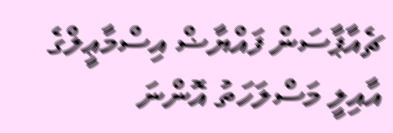ޗެއާޕާސަން ފައްޔާޟް އިސްމާޢީލްގެ އާއިލީ މަސްލަހަތު އޮންނަ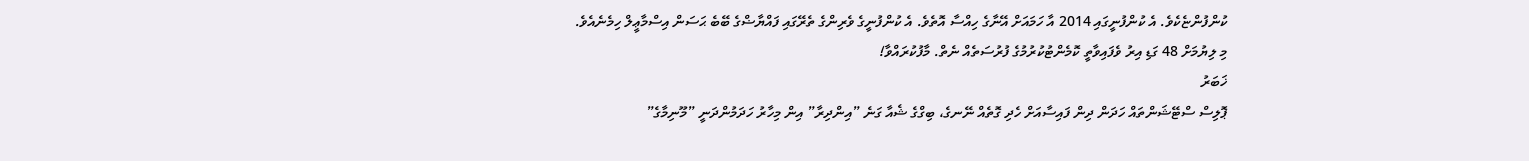ކުންފުންޏެކެވެ. އެ ކުންފުނީގައި 2014 އާ ހަމައަށް އޭނާގެ ހިއްސާ އޮތެވެ. އެ ކުންފުނީގެ ވެރިންގެ ތެރޭގައި ފައްޔާޟްގެ ބޭބެ ޙަސަން އިސްމާޢީލް ހިމެނެއެވެ.
މި ލިޔުމަށް 48 ގަޑި އިރު ވެފައިވާތީ ކޮމެންޓުކުރުމުގެ ފުރުސަތެއް ނެތް. މާފުކުރައްވާ!
ޚަބަރު
ޕޮލިސް ސްޓޭޝަންތައް ހަދަން ދިން ފައިސާއަށް ހެދި ގޮތެއް ނޭނގެ، ބިގްގެ ޝެއާ ގަނެ ”އިންދިރާ” އިން މިހާރު ހަދަމުންދަނީ ”މޫނިމާގެ”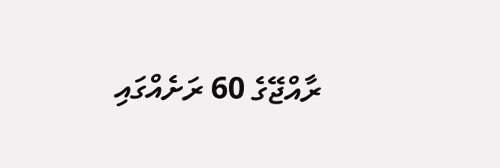ރާއްޖޭގެ 60 ރަށެއްގައި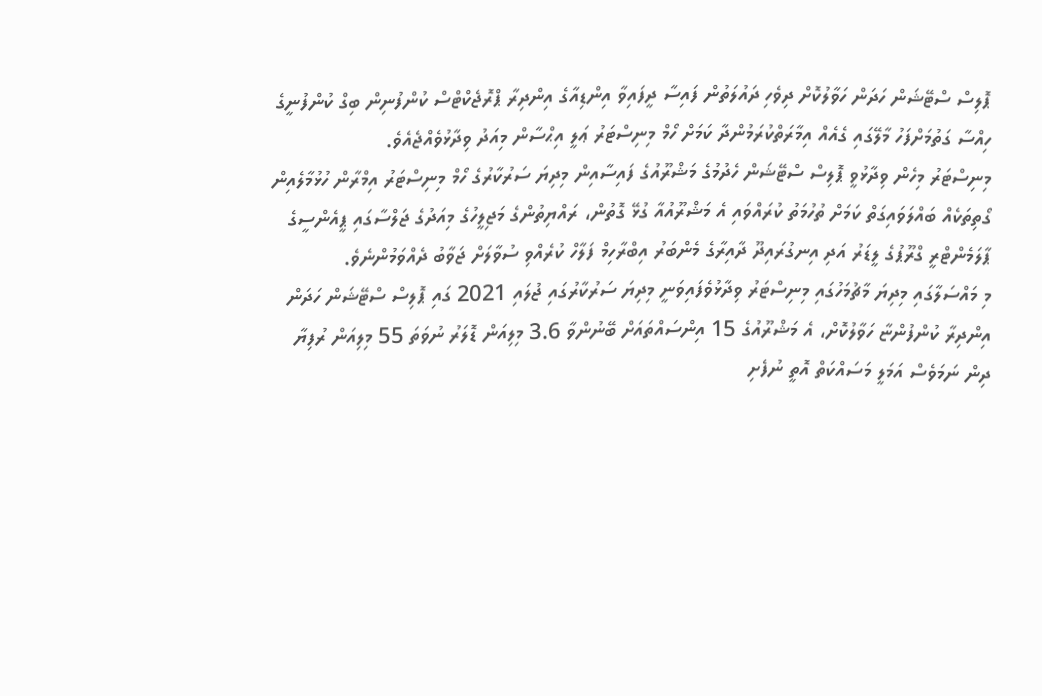ޕޮލިސް ސްޓޭޝަން ހަދަން ހަވާލުކޮށް ދިވެހި ދައުލަތުން ފައިސާ ދީފައިވާ އިންޑިއާގެ އިންދިރާ ޕްރޮޖެކްޓްސް ކުންފުނިން ބިގް ކުންފުނީގެ ހިއްސާ ގަތުމަށްފަހު މާލޭގައި ގެއެއް އިމާރަތްކުރަމުންދާ ކަމަށް ހޯމް މިނިސްޓަރު ޢަލީ އިޙްސާން މިއަދު ވިދާޅުވެއްޖެއެވެ.
މިނިސްޓަރު މިހެން ވިދާޅުވީ ޕޮލިސް ސްޓޭޝަން ހެދުމުގެ މަޝްރޫއުގެ ފައިސާއިން މިދިޔަ ސަރުކާރުގެ ހޯމް މިނިސްޓަރު އިމްރާން ހުޅުމާލެއިން ގޯތިތަކެއް ބައްލަވައިގަތް ކަމަށް ތުހުމަތު ކުރައްވައި އެ މަޝްރޫއުއާ ގުޅޭ ގޮތުން، ރައްޔިތުންގެ މަޖިލީހުގެ މިއަދުގެ ޖަލްސާގައި ޕީއެންސީގެ ޕާލަމެންޓްރީ ގްރޫޕުގެ ލީޑަރު އަދި އިނގުރައިދޫ ދާއިރާގެ މެންބަރު އިބްރާހިމް ފަލާހް ކުރެއްވި ސުވާލަށް ޖަވާބު ދެއްވަމުންނެވެ.
މި މައްސަލާގައި މިދިޔަ މާޗުމަހުގައި މިނިސްޓަރު ވިދާޅުވެފައިވަނީ މިދިޔަ ސަރުކާރުގައި ޖުލައި 2021 ގައި ޕޮލިސް ސްޓޭޝަން ހަދަން އިންދިރާ ކުންފުންޏާ ހަވާލުކޮށް، އެ މަޝްރޫއުގެ 15 އިންސައްތައަށް ބޭނުންވާ 3.6 މިލިއަން ޑޮލަރު ނުވަތަ 55 މިލިއަން ރުފިޔާ ދިން ނަމަވެސް އަމަލީ މަސައްކަތް އޮތީ ނުފެށި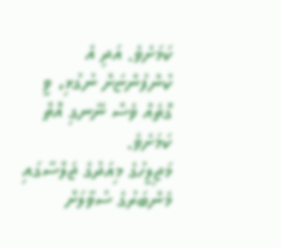ކަމަށެވެ. އަދި އެ ކުންފުންޏަށް ނުގުޅި، ވީ ގޮތެއް ވެސް ނޭނގި އޮތް ކަމަށެވެ.
މަޖިލީހުގެ މިއަދުގެ ޖަލްސާގައި މެންބަރުގެ ސުވާލަށް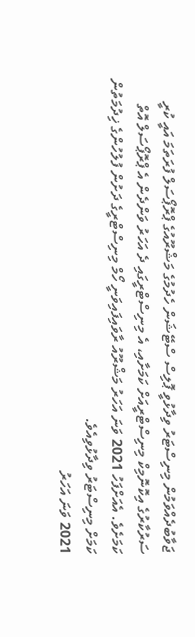ޖަވާބުދެއްވަމުން މިނިސްޓަރު ވިދާޅުވީ ޕޮލިސް ސްޓޭޝަން ހެދުމުގެ މަޝްރޫއުގެ ޕްރޮޕޯސަލް ފުރަތަމަ އައީ ކުރީ ސަރުކާރުގެ އިކޮނޮމިކް މިނިސްޓްރީއަށް ކަމަށާއި، އެ މިނިސްޓްރީގައި ދެ އަހަރު ވަންދެން އެ ޕްރޮޕޯސަލް އޮތް ކަމަށެވެ. އެއަށްފަހު 2021 ވަނަ އަހަރު މަޝްރޫއު ރާވައިފައިވަނީ ހޯމް މިނިސްޓްރީގެ ދަށުން ފުލުހުންގެ ޚިދުމަތުން ކަމަށް މިނިސްޓަރު ވިދާޅުވިއެވެ.
2021 ވަނަ އަހަރު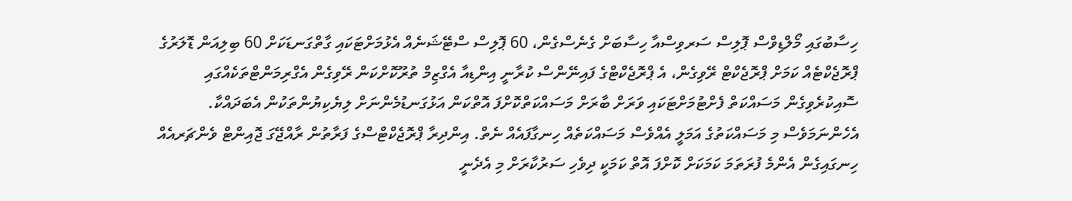ހިސާބުގައި މޯލްޑިވްސް ޕޮލިސް ސަރވިސްއާ ހިސާބަށް ގެނެސްގެން، 60 ޕޮލިސް ސްޓޭޝަނެއް އެޅުމަށްޓަކައި ގާތްގަނޑަކަށް 60 ބިލިއަން ޑޮލަރުގެ ޕްރޮޖެކްޓެއް ކަމަށް ޕްރޮޖެކްޓް ރޭވިގެން، އެ ޕްރޮޖެކްޓްގެ ފައިނޭންސް ކުރާނީ އިންޑިއާ އެގްޒިމް ތުރޫކޮށްކަން ރޭވިގެން އެގްރިމަންޓްތަކެއްގައި ސޮއިކުރެވިގެން މަސައްކަތް ފެށްޓުމަށްޓަކައި ވަރަށް ބާރަށް މަސައްކަތްކޮށްފަ އޮތްކަން އަޅުގަނޑުމެންނަށް ލިޔެކިޔުންތަކުން އެބަދައްކާ. އެހެންނަމަވެސް މި މަސައްކަތުގެ އަމަލީ އެއްވެސް މަސައްކަތެއް ހިނގާފައެއް ނެތް. އިންދިރާ ޕްރޮޖެކްޓްސްގެ ފަރާތުން ރާއްޖޭގަ ޖޮއިންޓް ވެންޗަރއެއް ހިނގައިގެން އެންމެ ފުރަތަމަ ކަމަކަށް ކޮށްފަ އޮތް ކަމަކީ ދިވެހި ސަރުކާރަށް މި އެދެނީ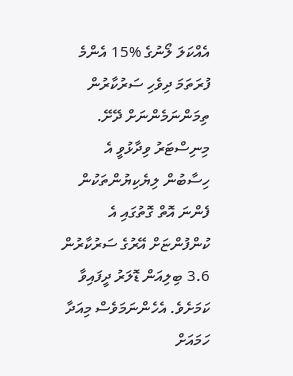އެއްކަލަ ލޯނުގެ %15 އެންމެ ފުރަތަމަ ދިވެހި ސަރުކާރުން ތިމަންނަމެންނަށް ދޭށޭ.
މިނިސްޓަރު ވިދާޅުވީ އެ ހިސާބުން ލިޔެކިޔުންތަކުން ފެންނަ އޮތް ގޮތުގައި އެ ކުންފުންޏަށް އޭރުގެ ސަރުކާރުން 3.6 ބިލިއަން ޑޮލަރު ދީފައިވާ ކަމަށެވެ. އެހެންނަމަވެސް މިއަދާ ހަމައަށް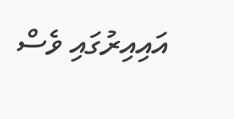އައިއިރުގައި ވެސް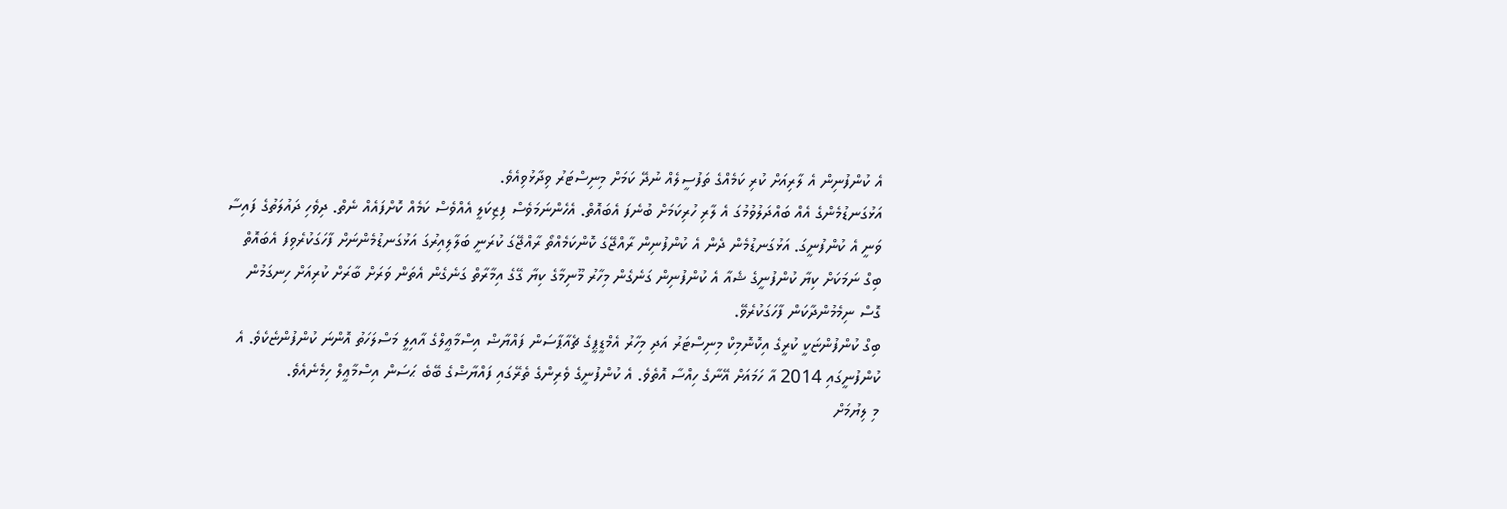އެ ކުންފުނިން އެ ލާރިއަށް ކުރި ކަމެއްގެ ތަފުސީލެއް ނުދޭ ކަމަށް މިނިސްޓަރު ވިދާޅުވިއެވެ.
އަޅުގަނޑުމެންގެ އެއް ބައްދަލުވުމުގަ އެ ލާރި ހުރިކަމަށް ބުނެފަ އެބައޮތް. އެހެންނަމަވެސް ފިޒިކަލީ އެއްވެސް ކަމެއް ކޮށްފައެއް ނެތް. ދިވެހި ދައުލަތުގެ ފައިސާ ވަނީ އެ ކުންފުނީގަ. އަޅުގަނޑުމެން ދެން އެ ކުންފުނިން ރާއްޖޭގަ ކޮންކަމެއްތޯ ރާއްޖޭގަ ކުރަނީ ބަލާލިއިރުގަ އަޅުގަނޑުމެންނަށް ފާހަގަކުރެވިފަ އެބައޮތް ބިގް ނަމަކަށް ކިޔާ ކުންފުނީގެ ޝެއާ އެ ކުންފުނިން ގަނެގެން މިހާރު މޫނިމާގެ ކިޔާ ގޭގެ އިމާރާތް ގަނެގެން އެތަން ވަރަށް ބާރަށް ކުރިއަށް ހިނގަމުން ގޮސް ނިމެމުންދާކަން ފާހަގަކުރެވޭ.
ބިގް ކުންފުންޏަކީ ކުރީގެ އިކޮނޮމިކް މިނިސްޓަރު އަދި މިހާރު އެމްޑީޕީގެ ޗެއާޕާސަން ފައްޔާޟް އިސްމާޢީލްގެ އާއިލީ މަސްލަހަތު އޮންނަ ކުންފުންޏެކެވެ. އެ ކުންފުނީގައި 2014 އާ ހަމައަށް އޭނާގެ ހިއްސާ އޮތެވެ. އެ ކުންފުނީގެ ވެރިންގެ ތެރޭގައި ފައްޔާޟްގެ ބޭބެ ޙަސަން އިސްމާޢީލް ހިމެނެއެވެ.
މި ލިޔުމަށް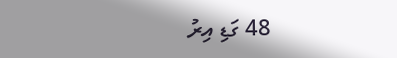48 ގަޑި އިރު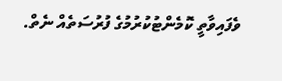ވެފައިވާތީ ކޮމެންޓުކުރުމުގެ ފުރުސަތެއް ނެތް.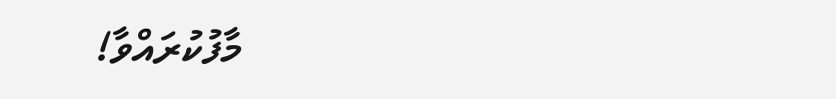މާފުކުރައްވާ!